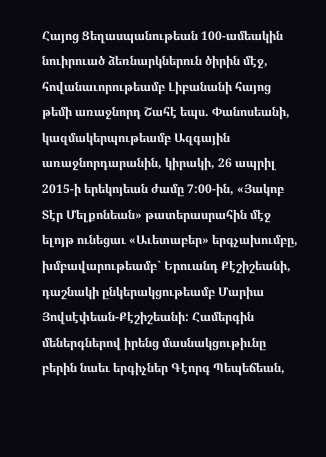Հայոց Ցեղասպանութեան 100-ամեակին նուիրուած ձեռնարկներուն ծիրին մէջ, հովանաւորութեամբ Լիբանանի հայոց թեմի առաջնորդ Շահէ եպս. Փանոսեանի, կազմակերպութեամբ Ազգային առաջնորդարանին, կիրակի, 26 ապրիլ 2015-ի երեկոյեան ժամը 7:00-ին, «Յակոբ Տէր Մելքոնեան» թատերասրահին մէջ ելոյթ ունեցաւ «Աւետաբեր» երգչախումբը, խմբավարութեամբ` Երուանդ Քէշիշեանի, դաշնակի ընկերակցութեամբ Մարիա Յովսէփեան-Քէշիշեանի: Համերգին մեներգներով իրենց մասնակցութիւնը բերին նաեւ երգիչներ Գէորգ Պեպեճեան,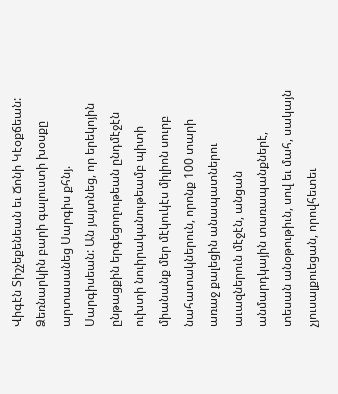Վիգէն Տիշչեքենեան եւ Ճոնի Կէօքճեան:
Ձեռնարկին բարի գալուստի խօսքը արտասանեց Սարգիս քհնյ. Սարգիսեան: Ան յայտնեց, որ երեկոյին ընթացքին երգեցողութեան ընդմէջէն ուխտի նուիրականութեամբ պիտի միանանք մեր մէկուկէս միլիոն սուրբ նահատակներուն, որոնք 100 տարի առաջ քալեցին անապատներու աւազներուն մէջէն, անցան անմարդկային տառապանքներէ, տեսան անօթութիւն, սով եւ մահ, սակայն չյուսալքուեցան, որովհետեւ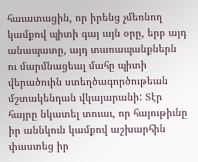հաւատացին, որ իրենց չմեռնող կամքով պիտի գայ այն օրը, երբ այդ անապատը, այդ տառապանքներն ու մարմնացեալ մահը պիտի վերածուին ստեղծագործութեան մշտակենդան վկայարանի: Տէր հայրը նկատել տուաւ, որ հայութիւնը իր աննկուն կամքով աշխարհին փաստեց իր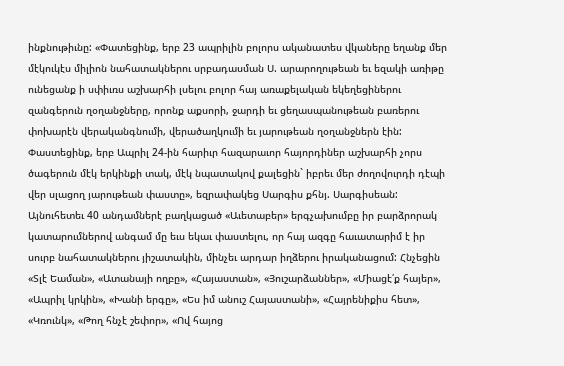ինքնութիւնը: «Փատեցինք, երբ 23 ապրիլին բոլորս ականատես վկաները եղանք մեր մէկուկէս միլիոն նահատակներու սրբադասման Ս. արարողութեան եւ եզակի առիթը ունեցանք ի սփիւռս աշխարհի լսելու բոլոր հայ առաքելական եկեղեցիներու զանգերուն ղօղանջները, որոնք աքսորի, ջարդի եւ ցեղասպանութեան բառերու փոխարէն վերականգնումի, վերածաղկումի եւ յարութեան ղօղանջներն էին: Փաստեցինք, երբ Ապրիլ 24-ին հարիւր հազարաւոր հայորդիներ աշխարհի չորս ծագերուն մէկ երկինքի տակ, մէկ նպատակով քալեցին` իբրեւ մեր ժողովուրդի դէպի վեր սլացող յարութեան փաստը», եզրափակեց Սարգիս քհնյ. Սարգիսեան:
Այնուհետեւ 40 անդամներէ բաղկացած «Աւետաբեր» երգչախումբը իր բարձրորակ կատարումներով անգամ մը եւս եկաւ փաստելու, որ հայ ազգը հաւատարիմ է իր սուրբ նահատակներու յիշատակին, մինչեւ արդար իղձերու իրականացում: Հնչեցին «Տլէ Եաման», «Ատանայի ողբը», «Հայաստան», «Յուշարձաններ», «Միացէ՛ք հայեր», «Ապրիլ կրկին», «Խանի երգը», «Ես իմ անուշ Հայաստանի», «Հայրենիքիս հետ», «Կռունկ», «Թող հնչէ շեփոր», «Ով հայոց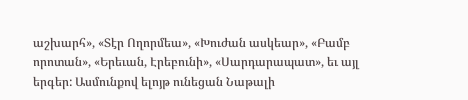աշխարհ», «Տէր Ողորմեա», «Խուժան ասկեար», «Բամբ որոտան», «Երեւան, Էրեբունի», «Սարդարապատ», եւ այլ երգեր: Ասմունքով ելոյթ ունեցան Նաթալի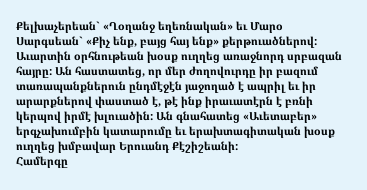Քելխաչերեան` «Ղօղանջ եղեռնական» եւ Մարօ Սարգսեան` «Քիչ ենք, բայց հայ ենք» քերթուածներով:
Աւարտին օրհնութեան խօսք ուղղեց առաջնորդ սրբազան հայրը: Ան հաստատեց, որ մեր ժողովուրդը իր բազում տառապանքներուն ընդմէջէն յաջողած է ապրիլ եւ իր արարքներով փաստած է, թէ ինք իրաւատէրն է բռնի կերպով իրմէ խլուածին: Ան գնահատեց «Աւետաբեր» երգչախումբին կատարումը եւ երախտագիտական խօսք ուղղեց խմբավար Երուանդ Քէշիշեանի:
Համերգը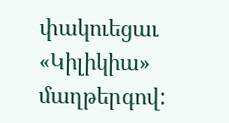փակուեցաւ «Կիլիկիա» մաղթերգով: